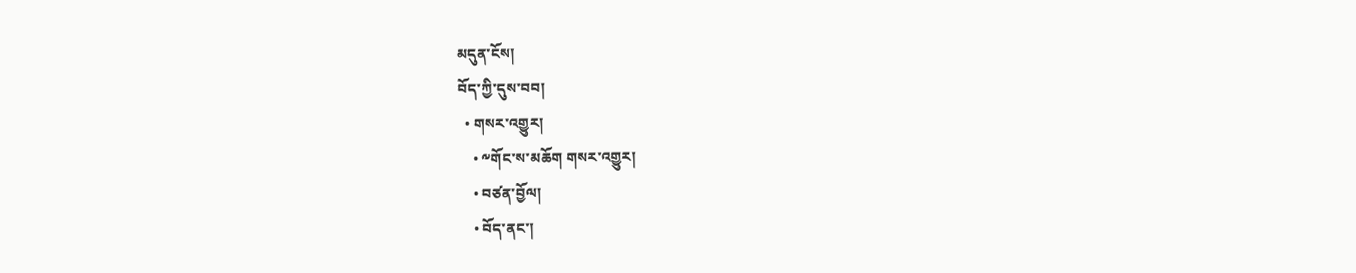མདུན་ངོས།
བོད་ཀྱི་དུས་བབ།
  • གསར་འགྱུར།
    • ༸གོང་ས་མཆོག གསར་འགྱུར།
    • བཙན་བྱོལ།
    • བོད་ནང་།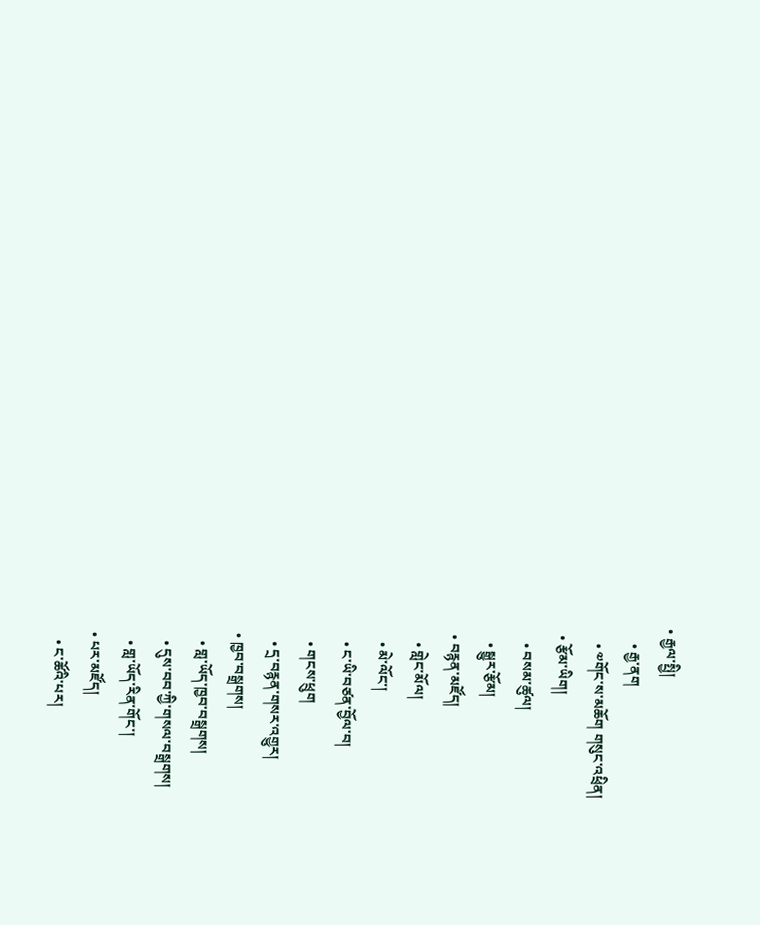• རྒྱལ་སྤྱི།
    • རྒྱ་ནག
    • ༧གོང་ས་མཆོག གསུང་འཕྲིན།
  • རྩོམ་ཡིག།
    • བསམ་ཚུལ།
    • སྒྱུར་རྩོམ།
  • བརྙན་མཛོད།
    • གླེང་མོལ།
    • མེ་ལོང་།
    • ང་ཡི་བཙན་བྱོལ་བ།
    • གངས་ཕྲུག
    • དྲ་བརྙན་གསར་འགྱུར།
  • ཁྱབ་བསྒྲགས།
    • གླ་ཡོད་ཁྱབ་བསྒྲགས།
    • དུས་བབ་ཀྱི་གསལ་བསྒྲགས།
    • གླ་ཡོད་རིན་གོང་།
  • པར་མཛོད།
    • ང་ཚོའི་པར།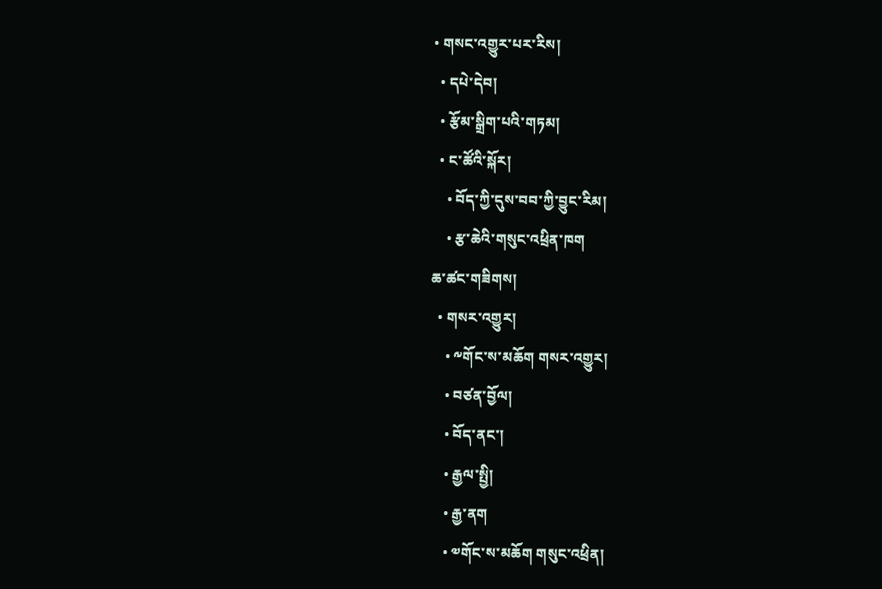• གསང་འགྱུར་པར་རིས།
  • དཔེ་དེབ།
  • རྩོམ་སྒྲིག་པའི་གཏམ།
  • ང་ཚོའི་སྐོར།
    • བོད་ཀྱི་དུས་བབ་ཀྱི་བྱུང་རིམ།
    • རྩ་ཆེའི་གསུང་འཕྲིན་ཁག
ཆ་ཚང་གཟིགས།
  • གསར་འགྱུར།
    • ༸གོང་ས་མཆོག གསར་འགྱུར།
    • བཙན་བྱོལ།
    • བོད་ནང་།
    • རྒྱལ་སྤྱི།
    • རྒྱ་ནག
    • ༧གོང་ས་མཆོག གསུང་འཕྲིན།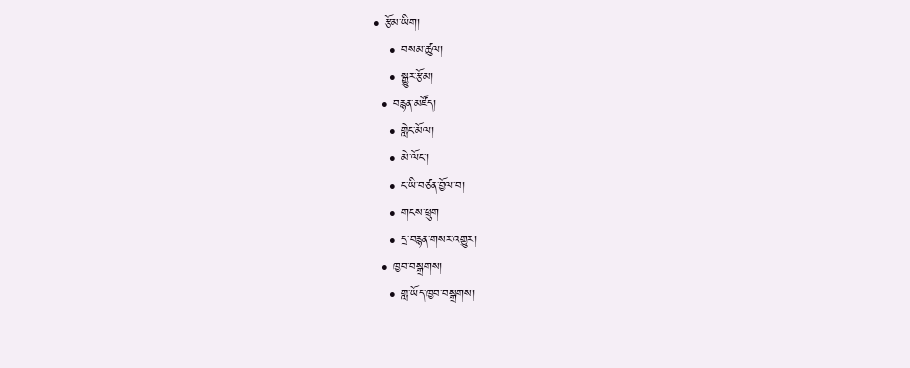• རྩོམ་ཡིག།
    • བསམ་ཚུལ།
    • སྒྱུར་རྩོམ།
  • བརྙན་མཛོད།
    • གླེང་མོལ།
    • མེ་ལོང་།
    • ང་ཡི་བཙན་བྱོལ་བ།
    • གངས་ཕྲུག
    • དྲ་བརྙན་གསར་འགྱུར།
  • ཁྱབ་བསྒྲགས།
    • གླ་ཡོད་ཁྱབ་བསྒྲགས།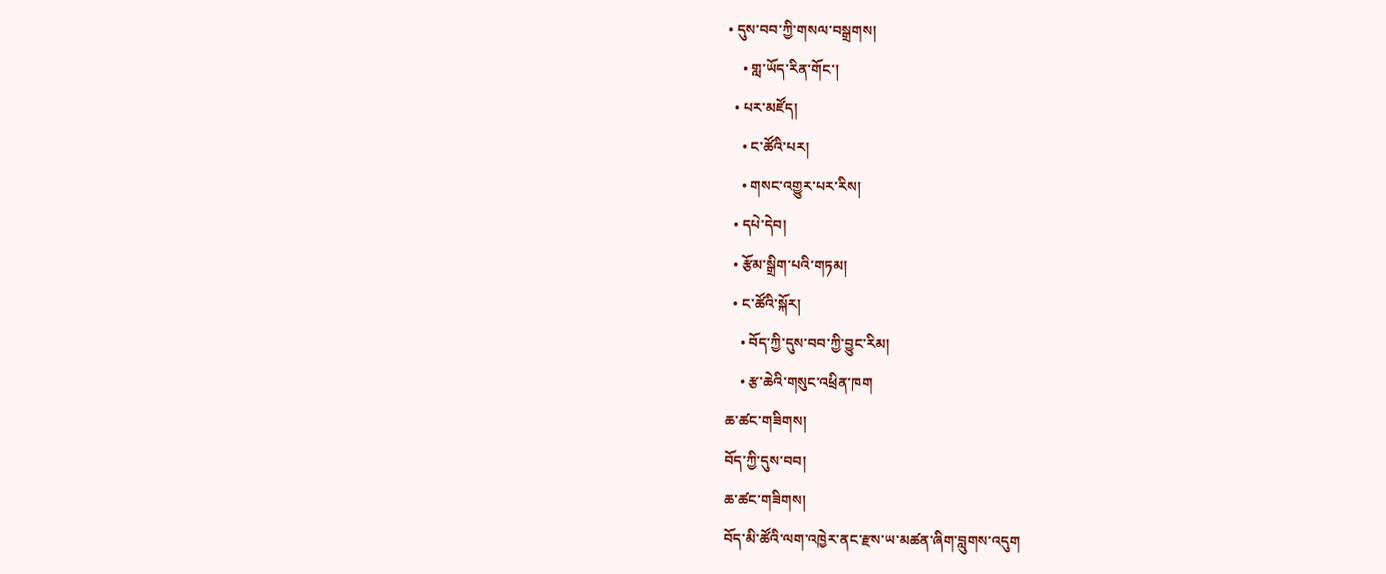• དུས་བབ་ཀྱི་གསལ་བསྒྲགས།
    • གླ་ཡོད་རིན་གོང་།
  • པར་མཛོད།
    • ང་ཚོའི་པར།
    • གསང་འགྱུར་པར་རིས།
  • དཔེ་དེབ།
  • རྩོམ་སྒྲིག་པའི་གཏམ།
  • ང་ཚོའི་སྐོར།
    • བོད་ཀྱི་དུས་བབ་ཀྱི་བྱུང་རིམ།
    • རྩ་ཆེའི་གསུང་འཕྲིན་ཁག
ཆ་ཚང་གཟིགས།
བོད་ཀྱི་དུས་བབ།
ཆ་ཚང་གཟིགས།
བོད་མི་ཚོའི་ལག་འཁྱེར་ནང་རྫས་ཡ་མཚན་ཞིག་བླུགས་འདུག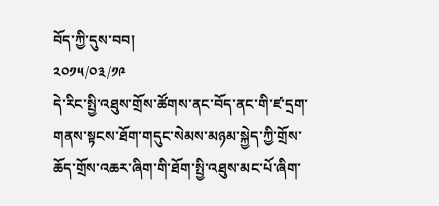བོད་ཀྱི་དུས་བབ།
༢༠༡༥/༠༣/༡༩
དེ་རིང་སྤྱི་འཐུས་གྲོས་ཚོགས་ནང་བོད་ནང་གི་ཛ་དྲག་གནས་སྟངས་ཐོག་གདུང་སེམས་མཉམ་སྐྱེད་ཀྱི་གྲོས་ཆོད་གྲོས་འཆར་ཞིག་གི་ཐོག་སྤྱི་འཐུས་མང་པོ་ཞིག་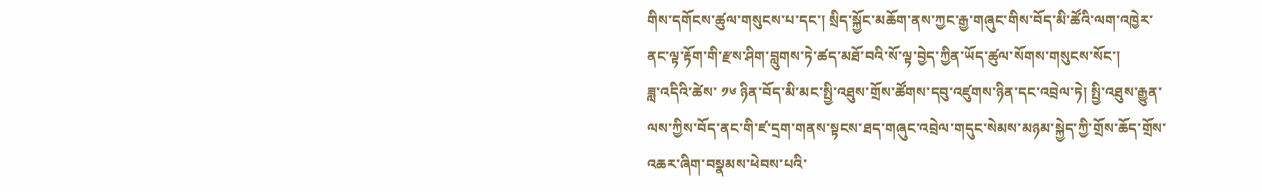གིས་དགོངས་ཚུལ་གསུངས་པ་དང་། སྲིད་སྐྱོང་མཆོག་ནས་ཀྱང་རྒྱ་གཞུང་གིས་བོད་མི་ཚོའི་ལག་འཁྱེར་ནང་ལྟ་རྟོག་གི་རྫས་ཤིག་བླུགས་ཏེ་ཚད་མཐོ་བའི་སོ་ལྟ་བྱེད་ཀྱིན་ཡོད་ཚུལ་སོགས་གསུངས་སོང་།
ཟླ་འདིའི་ཚེས་ ༡༦ ཉིན་བོད་མི་མང་སྤྱི་འཐུས་གྲོས་ཚོགས་དབུ་འཛུགས་ཉིན་དང་འབྲེལ་ཏེ། སྤྱི་འཐུས་རྒྱུན་ལས་ཀྱིས་བོད་ནང་གི་ཛ་དྲག་གནས་སྟངས་ཐད་གཞུང་འབྲེལ་གདུང་སེམས་མཉམ་སྐྱེད་ཀྱི་གྲོས་ཆོད་གྲོས་འཆར་ཞིག་བསྣམས་ཕེབས་པའི་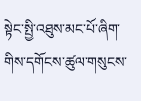སྟེང་སྤྱི་འཐུས་མང་པོ་ཞིག་གིས་དགོངས་ཚུལ་གསུངས་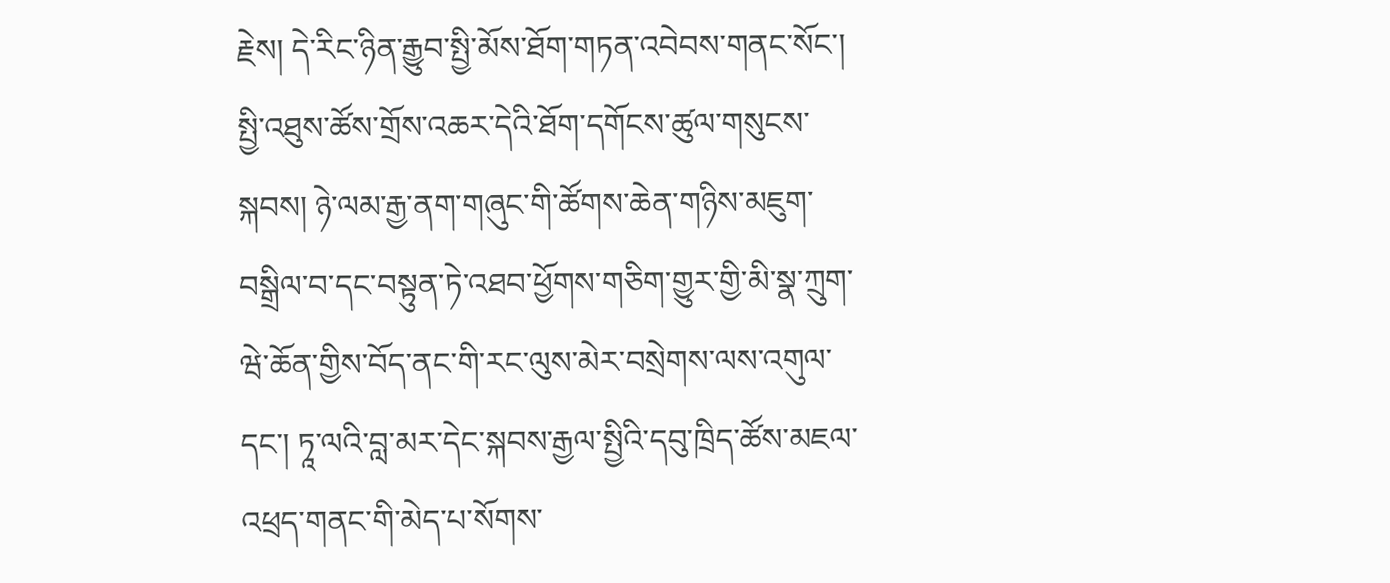རྗེས། དེ་རིང་ཉིན་རྒྱུབ་སྤྱི་མོས་ཐོག་གཏན་འབེབས་གནང་སོང་།
སྤྱི་འཐུས་ཚོས་གྲོས་འཆར་དེའི་ཐོག་དགོངས་ཚུལ་གསུངས་སྐབས། ཉེ་ལམ་རྒྱ་ནག་གཞུང་གི་ཚོགས་ཆེན་གཉིས་མཇུག་བསྒྲིལ་བ་དང་བསྟུན་ཏེ་འཐབ་ཕྱོགས་གཅིག་གྱུར་གྱི་མི་སྣ་ཀྲུག་ཝེ་ཆོན་གྱིས་བོད་ནང་གི་རང་ལུས་མེར་བསྲེགས་ལས་འགུལ་དང་། ཏཱ་ལའི་བླ་མར་དེང་སྐབས་རྒྱལ་སྤྱིའི་དབུ་ཁྲིད་ཚོས་མཇལ་འཕྲད་གནང་གི་མེད་པ་སོགས་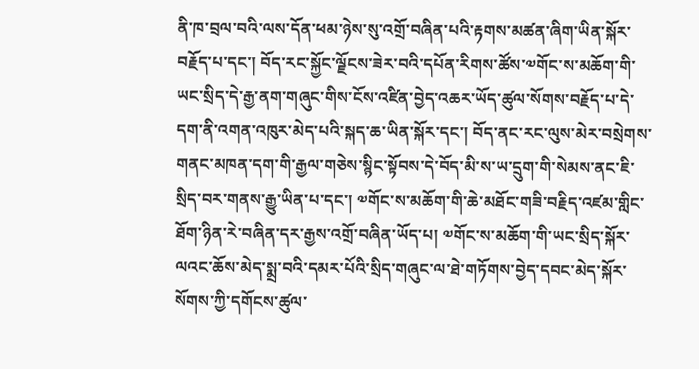ནི་ཁ་བྲལ་བའི་ལས་དོན་ཕམ་ཉེས་སུ་འགྲོ་བཞིན་པའི་རྟགས་མཚན་ཞིག་ཡིན་སྐོར་བརྗོད་པ་དང་། བོད་རང་སྐྱོང་ལྗོངས་ཟེར་བའི་དཔོན་རིགས་ཚོས་༧གོང་ས་མཆོག་གི་ཡང་སྲིད་དེ་རྒྱ་ནག་གཞུང་གིས་ངོས་འཛིན་བྱེད་འཆར་ཡོད་ཚུལ་སོགས་བརྗོད་པ་དེ་དག་ནི་འགན་འཁུར་མེད་པའི་སྐད་ཆ་ཡིན་སྐོར་དང་། བོད་ནང་རང་ལུས་མེར་བསྲེགས་གནང་མཁན་དག་གི་རྒྱལ་གཅེས་སྙིང་སྟོབས་དེ་བོད་མི་ས་ཡ་དྲུག་གི་སེམས་ནང་ཇི་སྲིད་བར་གནས་རྒྱུ་ཡིན་པ་དང་། ༧གོང་ས་མཆོག་གི་ཆེ་མཐོང་གཟི་བརྗིད་འཛམ་གླིང་ཐོག་ཉིན་རེ་བཞིན་དར་རྒྱས་འགྲོ་བཞིན་ཡོད་པ། ༧གོང་ས་མཆོག་གི་ཡང་སྲིད་སྐོར་ལའང་ཆོས་མེད་སྨྲ་བའི་དམར་པོའི་སྲིད་གཞུང་ལ་ཐེ་གཏོགས་བྱེད་དབང་མེད་སྐོར་སོགས་ཀྱི་དགོངས་ཚུལ་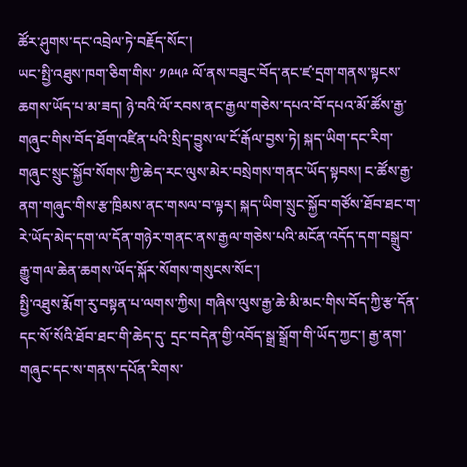ཚོར་ཤུགས་དང་འབྲེལ་ཏེ་བརྗོད་སོང་།
ཡང་སྤྱི་འཐུས་ཁག་ཅིག་གིས་ ༡༩༥༩ ལོ་ནས་བཟུང་བོད་ནང་ཛ་དྲག་གནས་སྟངས་ཆགས་ཡོད་པ་མ་ཟད། ཉེ་བའི་ལོ་རབས་ནང་རྒྱལ་གཅེས་དཔའ་བོ་དཔའ་མོ་ཚོས་རྒྱ་གཞུང་གིས་བོད་ཐོག་འཛིན་པའི་སྲིད་བྱུས་ལ་ངོ་རྒོལ་བྱས་ཏེ། སྐད་ཡིག་དང་རིག་གཞུང་སྲུང་སྐྱོབ་སོགས་ཀྱི་ཆེད་རང་ལུས་མེར་བསྲེགས་གནང་ཡོད་སྟབས། ང་ཚོས་རྒྱ་ནག་གཞུང་གིས་རྩ་ཁྲིམས་ནང་གསལ་བ་ལྟར། སྐད་ཡིག་སྲུང་སྐྱོབ་གཙོས་ཐོབ་ཐང་ག་རེ་ཡོད་མེད་དག་ལ་དོན་གཉེར་གནང་ནས་རྒྱལ་གཅེས་པའི་མངོན་འདོད་དག་བསྒྲུབ་རྒྱུ་གལ་ཆེན་ཆགས་ཡོད་སྐོར་སོགས་གསུངས་སོང་།
སྤྱི་འཐུས་རྨོག་རུ་བསྟན་པ་ལགས་ཀྱིས། གཞིས་ལུས་རྒྱ་ཆེ་མི་མང་གིས་བོད་ཀྱི་རྩ་དོན་དང་སོ་སོའི་ཐོབ་ཐང་གི་ཆེད་དུ་ དྲང་བདེན་གྱི་འབོད་སྒྲ་སྒྲོག་གི་ཡོད་ཀྱང་། རྒྱ་ནག་གཞུང་དང་ས་གནས་དཔོན་རིགས་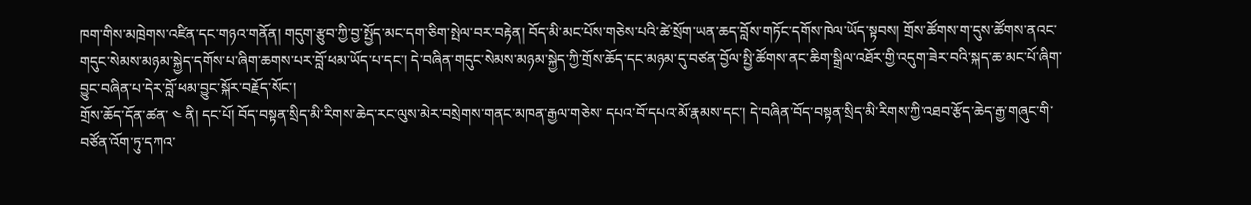ཁག་གིས་མཁྲེགས་འཛིན་དང་གཉའ་གནོན། གདུག་རྩུབ་ཀྱི་བྱ་སྤྱོད་མང་དག་ཅིག་སྤེལ་བར་བརྟེན། བོད་མི་མང་པོས་གཅེས་པའི་ཚེ་སྲོག་ཡན་ཆད་བློས་གཏོང་དགོས་ཁེལ་ཡོད་སྟབས། གྲོས་ཚོགས་ག་དུས་ཚོགས་ནའང་གདུང་སེམས་མཉམ་སྐྱེད་དགོས་པ་ཞིག་ཆགས་པར་བློ་ཕམ་ཡོད་པ་དང་། དེ་བཞིན་གདུང་སེམས་མཉམ་སྐྱེད་ཀྱི་གྲོས་ཆོད་དང་མཉམ་དུ་བཙན་བྱོལ་སྤྱི་ཚོགས་ནང་ཆིག་སྒྲིལ་འཐོར་གྱི་འདུག་ཟེར་བའི་སྐད་ཆ་མང་པོ་ཞིག་བྱུང་བཞིན་པ་དེར་བློ་ཕམ་བྱུང་སྐོར་བརྗོད་སོང་།
གྲོས་ཆོད་དོན་ཚན་ ༤ ནི། དང་པོ། བོད་བསྟན་སྲིད་མི་རིགས་ཆེད་རང་ལུས་མེར་བསྲེགས་གནང་མཁན་རྒྱལ་གཅེས་ དཔའ་བོ་དཔའ་མོ་རྣམས་དང་། དེ་བཞིན་བོད་བསྟན་སྲིད་མི་རིགས་ཀྱི་འཐབ་རྩོད་ཆེད་རྒྱ་གཞུང་གི་བཙོན་འོག་ཏུ་དཀའ་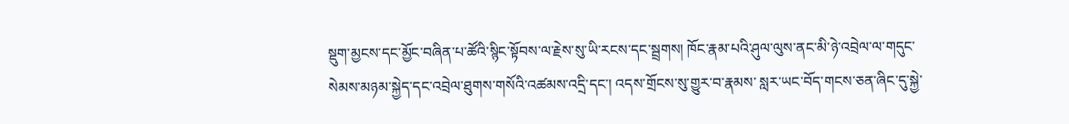སྡུག་མྱངས་དང་མྱོང་བཞིན་པ་ཚོའི་སྙིང་སྟོབས་ལ་རྗེས་སུ་ཡི་རངས་དང་སྦྲགས། ཁོང་རྣམ་པའི་ཤུལ་ལུས་ནང་མི་ཉེ་འབྲེལ་ལ་གདུང་སེམས་མཉམ་སྐྱེད་དང་འབྲེལ་ཐུགས་གསོའི་འཚམས་འདྲི་དང་། འདས་གྲོངས་སུ་གྱུར་བ་རྣམས་ སླར་ཡང་བོད་གངས་ཅན་ཞིང་དུ་སྐྱེ་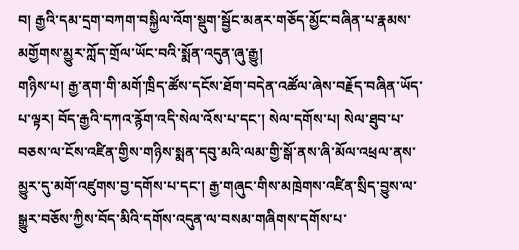བ། རྒྱའི་དམ་དྲག་བཀག་བསྐྱིལ་འོག་སྡུག་སྦྱོང་མནར་གཅོད་མྱོང་བཞིན་པ་རྣམས་མགྱོགས་མྱུར་ཀློད་གྲོལ་ཡོང་བའི་སྨོན་འདུན་ཞུ་རྒྱུ།
གཉིས་པ། རྒྱ་ནག་གི་མགོ་ཁྲིད་ཚོས་དངོས་ཐོག་བདེན་འཚོལ་ཞེས་བརྗོད་བཞིན་ཡོད་པ་ལྟར། བོད་རྒྱའི་དཀའ་རྙོག་འདི་སེལ་འོས་པ་དང་། སེལ་དགོས་པ། སེལ་ཐུབ་པ་བཅས་ལ་ངོས་འཛིན་གྱིས་གཉིས་སྨན་དབུ་མའི་ལམ་གྱི་སྒོ་ནས་ཞི་མོལ་འཕྲལ་ནས་མྱུར་དུ་མགོ་འཛུགས་བྱ་དགོས་པ་དང་། རྒྱ་གཞུང་གིས་མཁྲེགས་འཛིན་སྲིད་བྱུས་ལ་སྒྱུར་བཅོས་ཀྱིས་བོད་མིའི་དགོས་འདུན་ལ་བསམ་གཞིགས་དགོས་པ་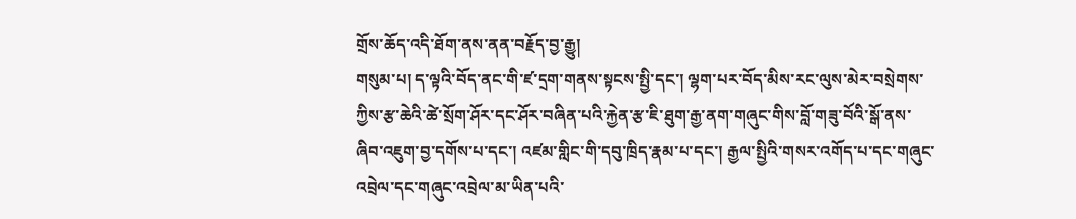གྲོས་ཆོད་འདི་ཐོག་ནས་ནན་བརྗོད་བྱ་རྒྱུ།
གསུམ་པ། ད་ལྟའི་བོད་ནང་གི་ཛ་དྲག་གནས་སྟངས་སྤྱི་དང་། ལྷག་པར་བོད་མིས་རང་ལུས་མེར་བསྲེགས་ཀྱིས་རྩ་ཆེའི་ཚེ་སྲོག་ཤོར་དང་ཤོར་བཞིན་པའི་རྐྱེན་རྩ་ཇི་ཐུག་རྒྱ་ནག་གཞུང་གིས་བློ་གཟུ་བོའི་སྒོ་ནས་ཞིབ་འཇུག་བྱ་དགོས་པ་དང་། འཛམ་གླིང་གི་དབུ་ཁྲིད་རྣམ་པ་དང་། རྒྱལ་སྤྱིའི་གསར་འགོད་པ་དང་གཞུང་འབྲེལ་དང་གཞུང་འབྲེལ་མ་ཡིན་པའི་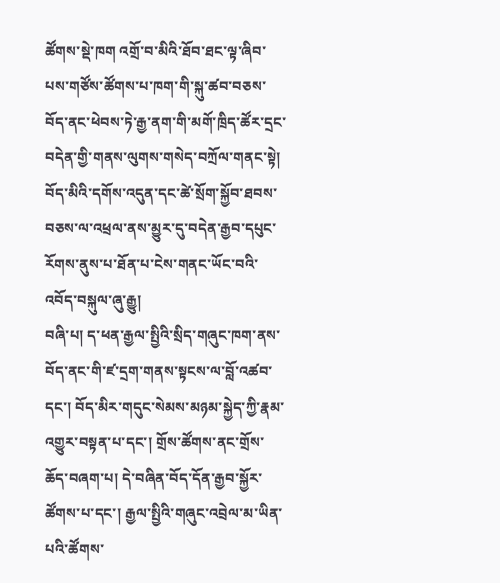ཚོགས་སྡེ་ཁག འགྲོ་བ་མིའི་ཐོབ་ཐང་ལྟ་ཞིབ་པས་གཙོས་ཚོགས་པ་ཁག་གི་སྐུ་ཚབ་བཅས་བོད་ནང་ཕེབས་ཏེ་རྒྱ་ནག་གི་མགོ་ཁྲིད་ཚོར་དྲང་བདེན་གྱི་གནས་ལུགས་གསེད་བཀྲོལ་གནང་སྟེ། བོད་མིའི་དགོས་འདུན་དང་ཚེ་སྲོག་སྐྱོབ་ཐབས་བཅས་ལ་འཕྲལ་ནས་མྱུར་དུ་བདེན་རྒྱབ་དཔུང་རོགས་ནུས་པ་ཐོན་པ་ངེས་གནང་ཡོང་བའི་འབོད་བསྐུལ་ཞུ་རྒྱུ།
བཞི་པ། ད་ཕན་རྒྱལ་སྤྱིའི་སྲིད་གཞུང་ཁག་ནས་བོད་ནང་གི་ཛ་དྲག་གནས་སྟངས་ལ་བློ་འཚབ་དང་། བོད་མིར་གདུང་སེམས་མཉམ་སྐྱེད་ཀྱི་རྣམ་འགྱུར་བསྟན་པ་དང་། གྲོས་ཚོགས་ནང་གྲོས་ཆོད་བཞག་པ། དེ་བཞིན་བོད་དོན་རྒྱབ་སྐྱོར་ཚོགས་པ་དང་། རྒྱལ་སྤྱིའི་གཞུང་འབྲེལ་མ་ཡིན་པའི་ཚོགས་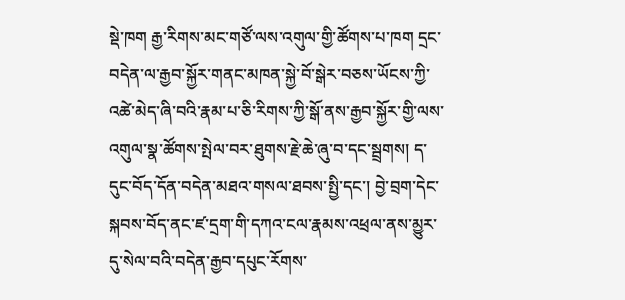སྡེ་ཁག རྒྱ་རིགས་མང་གཙོ་ལས་འགུལ་གྱི་ཚོགས་པ་ཁག དྲང་བདེན་ལ་རྒྱབ་སྐྱོར་གནང་མཁན་སྐྱེ་བོ་སྒེར་བཅས་ཡོངས་ཀྱི་འཚེ་མེད་ཞི་བའི་རྣམ་པ་ཅི་རིགས་ཀྱི་སྒོ་ནས་རྒྱབ་སྐྱོར་གྱི་ལས་འགུལ་སྣ་ཚོགས་སྤེལ་བར་ཐུགས་རྗེ་ཆེ་ཞུ་བ་དང་སྦྲགས། ད་དུང་བོད་དོན་བདེན་མཐའ་གསལ་ཐབས་སྤྱི་དང་། བྱེ་བྲག་དེང་སྐབས་བོད་ནང་ཛ་དྲག་གི་དཀའ་ངལ་རྣམས་འཕྲལ་ནས་མྱུར་དུ་སེལ་བའི་བདེན་རྒྱབ་དཔུང་རོགས་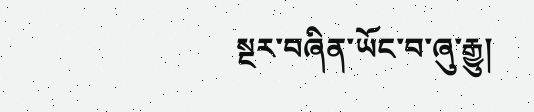སྔར་བཞིན་ཡོང་བ་ཞུ་རྒྱུ།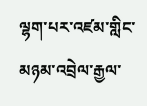ལྷག་པར་འཛམ་གླིང་མཉམ་འབྲེལ་རྒྱལ་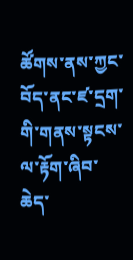ཚོགས་ནས་ཀྱང་བོད་ནང་ཛ་དྲག་གི་གནས་སྟངས་ལ་རྟོག་ཞིབ་ཆེད་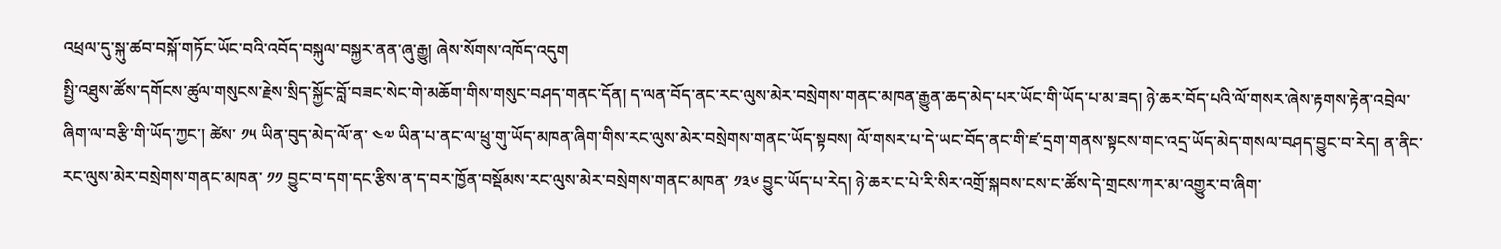འཕྲལ་དུ་སྐུ་ཚབ་བསྐོ་གཏོང་ཡོང་བའི་འབོད་བསྐུལ་བསྐྱར་ནན་ཞུ་རྒྱུ། ཞེས་སོགས་འཁོད་འདུག
སྤྱི་འཐུས་ཚོས་དགོངས་ཚུལ་གསུངས་རྗེས་སྲིད་སྐྱོང་བློ་བཟང་སེང་གེ་མཆོག་གིས་གསུང་བཤད་གནང་དོན། ད་ལན་བོད་ནང་རང་ལུས་མེར་བསྲེགས་གནང་མཁན་རྒྱུན་ཆད་མེད་པར་ཡོང་གི་ཡོད་པ་མ་ཟད། ཉེ་ཆར་བོད་པའི་ལོ་གསར་ཞེས་རྟགས་རྟེན་འབྲེལ་ཞིག་ལ་བརྩི་གི་ཡོད་ཀྱང་། ཚེས་ ༡༥ ཡིན་བུད་མེད་ལོ་ན་ ༤༧ ཡིན་པ་ནང་ལ་ཕྲུ་གུ་ཡོད་མཁན་ཞིག་གིས་རང་ལུས་མེར་བསྲེགས་གནང་ཡོད་སྟབས། ལོ་གསར་པ་དེ་ཡང་བོད་ནང་གི་ཛ་དྲག་གནས་སྟངས་གང་འདྲ་ཡོད་མེད་གསལ་བཤད་བྱུང་བ་རེད། ན་ནིང་རང་ལུས་མེར་བསྲེགས་གནང་མཁན་ ༡༡ བྱུང་བ་དག་དང་རྩིས་ན་ད་བར་ཁྱོན་བསྡོམས་རང་ལུས་མེར་བསྲེགས་གནང་མཁན་ ༡༣༦ བྱུང་ཡོད་པ་རེད། ཉེ་ཆར་ང་པེ་རི་སིར་འགྲོ་སྐབས་ངས་ང་ཚོས་དེ་གྲངས་ཀར་མ་འགྱུར་བ་ཞིག་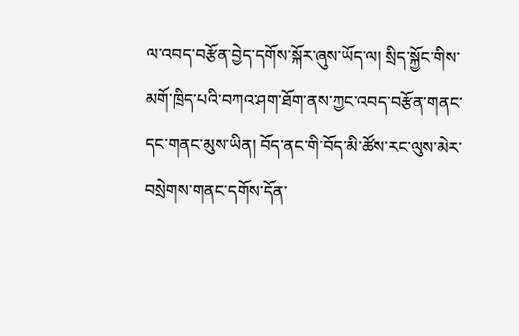ལ་འབད་བརྩོན་བྱེད་དགོས་སྐོར་ཞུས་ཡོད་ལ། སྲིད་སྐྱོང་གིས་མགོ་ཁྲིད་པའི་བཀའ་ཤག་ཐོག་ནས་ཀྱང་འབད་བརྩོན་གནང་དང་གནང་མུས་ཡིན། བོད་ནང་གི་བོད་མི་ཚོས་རང་ལུས་མེར་བསྲེགས་གནང་དགོས་དོན་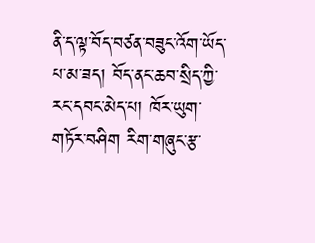ནི་ད་ལྟ་བོད་བཙན་བཟུང་འོག་ཡོད་པ་མ་ཟད། བོད་ནང་ཆབ་སྲིད་ཀྱི་རང་དབང་མེད་པ། ཁོར་ཡུག་གཏོར་བཤིག རིག་གཞུང་རྩ་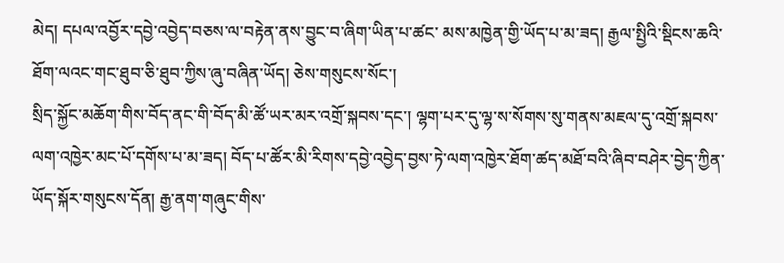མེད། དཔལ་འབྱོར་དབྱེ་འབྱེད་བཅས་ལ་བརྟེན་ནས་བྱུང་བ་ཞིག་ཡིན་པ་ཚང་ མས་མཁྱེན་གྱི་ཡོད་པ་མ་ཟད། རྒྱལ་སྤྱིའི་སྡིངས་ཆའི་ཐོག་ལའང་གང་ཐུབ་ཅི་ཐུབ་ཀྱིས་ཞུ་བཞིན་ཡོད། ཅེས་གསུངས་སོང་།
སྲིད་སྐྱོང་མཆོག་གིས་བོད་ནང་གི་བོད་མི་ཚོ་ཡར་མར་འགྲོ་སྐབས་དང་། ལྷག་པར་དུ་ལྷ་ས་སོགས་སུ་གནས་མཇལ་དུ་འགྲོ་སྐབས་ལག་འཁྱེར་མང་པོ་དགོས་པ་མ་ཟད། བོད་པ་ཚོར་མི་རིགས་དབྱེ་འབྱེད་བྱས་ཏེ་ལག་འཁྱེར་ཐོག་ཚད་མཐོ་བའི་ཞིབ་བཤེར་བྱེད་ཀྱིན་ཡོད་སྐོར་གསུངས་དོན། རྒྱ་ནག་གཞུང་གིས་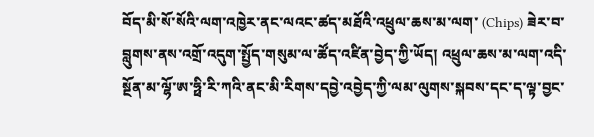བོད་མི་སོ་སོའི་ལག་འཁྱེར་ནང་ལའང་ཚད་མཐོའི་འཕྲུལ་ཆས་མ་ལག་ (Chips) ཟེར་བ་བླུགས་ནས་འགྲོ་འདུག་སྤྱོད་གསུམ་ལ་ཚོད་འཛིན་བྱེད་ཀྱི་ཡོད། འཕྲུལ་ཆས་མ་ལག་འདི་སྔོན་མ་ལྷོ་ཨ་ཧྥི་རི་ཀའི་ནང་མི་རིགས་དབྱེ་འབྱེད་ཀྱི་ལམ་ལུགས་སྐབས་དང་ད་ལྟ་བྱང་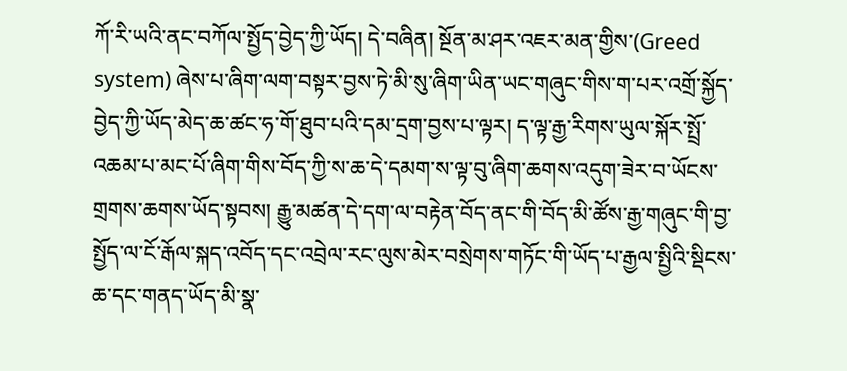ཀོ་རི་ཡའི་ནང་བཀོལ་སྤྱོད་བྱེད་ཀྱི་ཡོད། དེ་བཞིན། སྔོན་མ་ཤར་འཇར་མན་གྱིས་(Greed system) ཞེས་པ་ཞིག་ལག་བསྟར་བྱས་ཏེ་མི་སུ་ཞིག་ཡིན་ཡང་གཞུང་གིས་ག་པར་འགྲོ་སྐྱོད་བྱེད་ཀྱི་ཡོད་མེད་ཆ་ཚང་ཧ་གོ་ཐུབ་པའི་དམ་དྲག་བྱས་པ་ལྟར། ད་ལྟ་རྒྱ་རིགས་ཡུལ་སྐོར་སྤྲོ་འཆམ་པ་མང་པོ་ཞིག་གིས་བོད་ཀྱི་ས་ཆ་དེ་དམག་ས་ལྟ་བུ་ཞིག་ཆགས་འདུག་ཟེར་བ་ཡོངས་གྲགས་ཆགས་ཡོད་སྟབས། རྒྱུ་མཚན་དེ་དག་ལ་བརྟེན་བོད་ནང་གི་བོད་མི་ཚོས་རྒྱ་གཞུང་གི་བྱ་སྤྱོད་ལ་ངོ་རྒོལ་སྐད་འབོད་དང་འབྲེལ་རང་ལུས་མེར་བསྲེགས་གཏོང་གི་ཡོད་པ་རྒྱལ་སྤྱིའི་སྡིངས་ཆ་དང་གནད་ཡོད་མི་སྣ་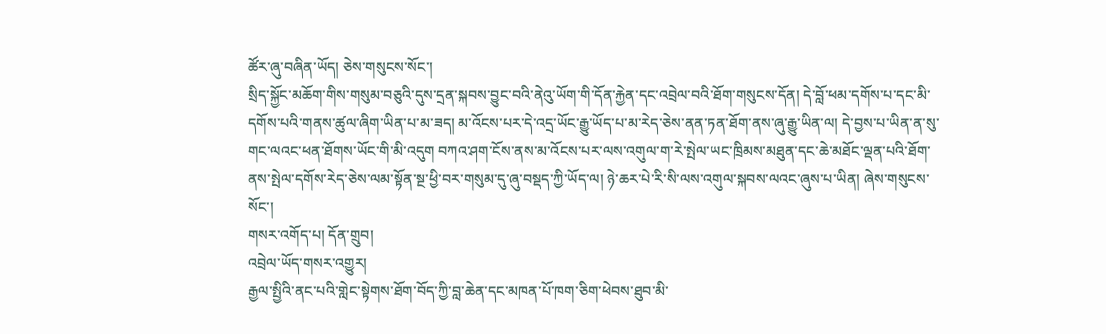ཚོར་ཞུ་བཞིན་ཡོད། ཅེས་གསུངས་སོང་།
སྲིད་སྐྱོང་མཆོག་གིས་གསུམ་བཅུའི་དུས་དྲན་སྐབས་བྱུང་བའི་ནེའུ་ཡོག་གི་དོན་རྐྱེན་དང་འབྲེལ་བའི་ཐོག་གསུངས་དོན། དེ་བློ་ཕམ་དགོས་པ་དང་མི་དགོས་པའི་གནས་ཚུལ་ཞིག་ཡིན་པ་མ་ཟད། མ་འོངས་པར་དེ་འདྲ་ཡོང་རྒྱུ་ཡོད་པ་མ་རེད་ཅེས་ནན་ཏན་ཐོག་ནས་ཞུ་རྒྱུ་ཡིན་ལ། དེ་བྱས་པ་ཡིན་ན་སུ་གང་ལའང་ཕན་ཐོགས་ཡོང་གི་མི་འདུག བཀའ་ཤག་ངོས་ནས་མ་འོངས་པར་ལས་འགུལ་ག་རེ་སྤེལ་ཡང་ཁྲིམས་མཐུན་དང་ཆེ་མཐོང་ལྡན་པའི་ཐོག་ནས་སྤེལ་དགོས་རེད་ཅེས་ལམ་སྟོན་སྔ་ཕྱི་བར་གསུམ་དུ་ཞུ་བསྡད་ཀྱི་ཡོད་ལ། ཉེ་ཆར་པེ་རི་སི་ལས་འགུལ་སྐབས་ལའང་ཞུས་པ་ཡིན། ཞེས་གསུངས་སོང་།
གསར་འགོད་པ། དོན་གྲུབ།
འབྲེལ་ཡོད་གསར་འགྱུར།
རྒྱལ་སྤྱིའི་ནང་པའི་གླེང་སྟེགས་ཐོག་བོད་ཀྱི་བླ་ཆེན་དང་མཁན་པོ་ཁག་ཅིག་ཕེབས་ཐུབ་མི་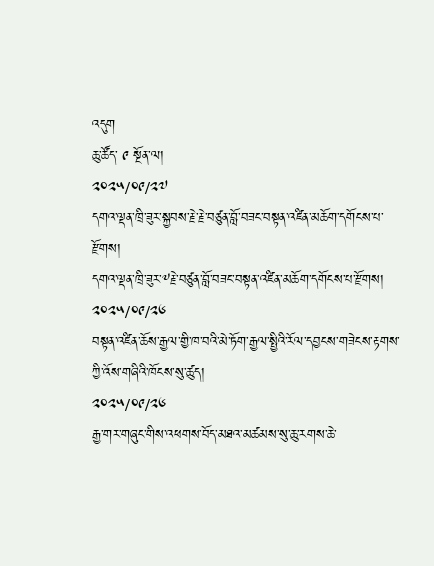འདུག
ཆུ་ཚོད་ ༩ སྔོན་ལ།
༢༠༢༥/༠༩/༢༧
དགའ་ལྡན་ཁྲི་ཟུར་སྐྱབས་རྗེ་རྗེ་བཙུན་བློ་བཟང་བསྟན་འཛིན་མཆོག་དགོངས་པ་རྫོགས།
དགའ་ལྡན་ཁྲི་ཟུར་༸རྗེ་བཙུན་བློ་བཟང་བསྟན་འཛིན་མཆོག་དགོངས་པ་རྫོགས།
༢༠༢༥/༠༩/༢༦
བསྟན་འཛིན་ཆོས་རྒྱལ་གྱི་ཁ་བའི་མེ་ཏོག་རྒྱལ་སྤྱིའི་རོལ་དབྱངས་གཟེངས་རྟགས་ཀྱི་འོས་གཞིའི་ཁོངས་སུ་ཚུད།
༢༠༢༥/༠༩/༢༦
རྒྱ་གར་གཞུང་གིས་འཕགས་བོད་མཐའ་མཚམས་སུ་ཆུ་རགས་ཆེ་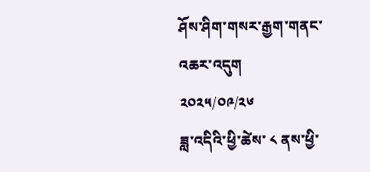ཤོས་ཤིག་གསར་རྒྱག་གནང་འཆར་འདུག
༢༠༢༥/༠༩/༢༦
ཟླ་འདིའི་ཕྱི་ཚེས་ ༨ ནས་ཕྱི་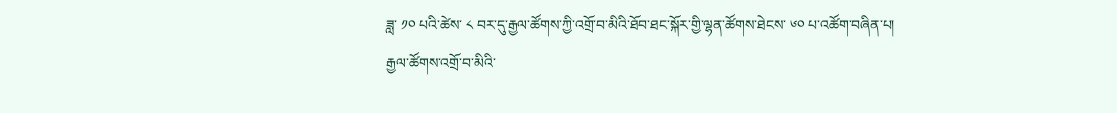ཟླ་ ༡༠ པའི་ཚེས་ ༨ བར་དུ་རྒྱལ་ཚོགས་ཀྱི་འགྲོ་བ་མིའི་ཐོབ་ཐང་སྐོར་གྱི་ལྷན་ཚོགས་ཐེངས་ ༦༠ པ་འཚོག་བཞིན་པ།
རྒྱལ་ཚོགས་འགྲོ་བ་མིའི་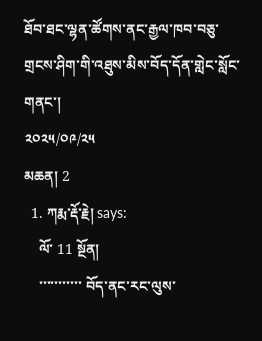ཐོབ་ཐང་ལྷན་ཚོགས་ནང་རྒྱལ་ཁབ་བཅུ་གྲངས་ཤིག་གི་འཐུས་མིས་བོད་དོན་གླེང་སློང་གནང་།
༢༠༢༥/༠༩/༢༥
མཆན། 2
  1. ཀརྨ་རྡོ་རྗེ། says:
    ལོ་ 11 སྔོན།
    ་་་་་་་་་་་ བོད་ནང་རང་ལུས་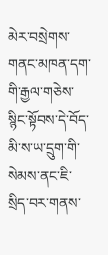མེར་བསྲེགས་གནང་མཁན་དག་གི་རྒྱལ་གཅེས་སྙིང་སྟོབས་དེ་བོད་མི་ས་ཡ་དྲུག་གི་སེམས་ནང་ཇི་སྲིད་བར་གནས་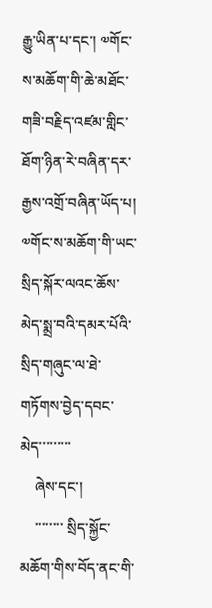རྒྱུ་ཡིན་པ་དང་། ༧གོང་ས་མཆོག་གི་ཆེ་མཐོང་གཟི་བརྗིད་འཛམ་གླིང་ཐོག་ཉིན་རེ་བཞིན་དར་རྒྱས་འགྲོ་བཞིན་ཡོད་པ། ༧གོང་ས་མཆོག་གི་ཡང་སྲིད་སྐོར་ལའང་ཆོས་མེད་སྨྲ་བའི་དམར་པོའི་སྲིད་གཞུང་ལ་ཐེ་གཏོགས་བྱེད་དབང་མེད་་་་་་་་་
    ཞེས་དང་།
    ་་་་་་་་ སྲིད་སྐྱོང་མཆོག་གིས་བོད་ནང་གི་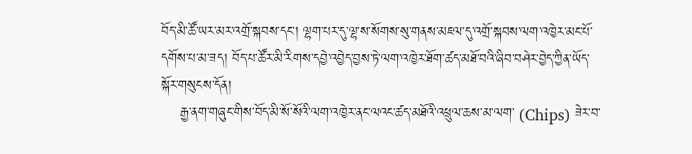བོད་མི་ཚོ་ཡར་མར་འགྲོ་སྐབས་དང་། ལྷག་པར་དུ་ལྷ་ས་སོགས་སུ་གནས་མཇལ་དུ་འགྲོ་སྐབས་ལག་འཁྱེར་མང་པོ་དགོས་པ་མ་ཟད། བོད་པ་ཚོར་མི་རིགས་དབྱེ་འབྱེད་བྱས་ཏེ་ལག་འཁྱེར་ཐོག་ཚད་མཐོ་བའི་ཞིབ་བཤེར་བྱེད་ཀྱིན་ཡོད་སྐོར་གསུངས་དོན།
    རྒྱ་ནག་གཞུང་གིས་བོད་མི་སོ་སོའི་ལག་འཁྱེར་ནང་ལའང་ཚད་མཐོའི་འཕྲུལ་ཆས་མ་ལག་ (Chips) ཟེར་བ་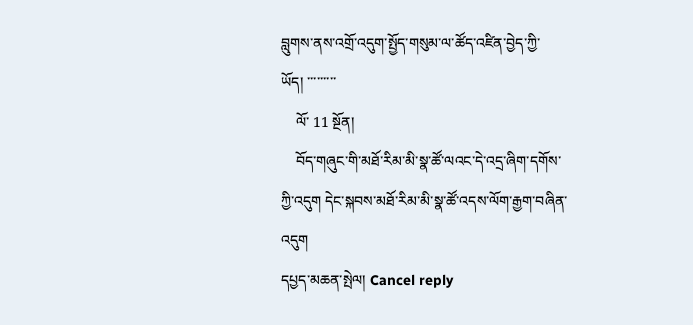བླུགས་ནས་འགྲོ་འདུག་སྤྱོད་གསུམ་ལ་ཚོད་འཛིན་བྱེད་ཀྱི་ཡོད། ་་་་་་་་་
    ལོ་ 11 སྔོན།
    བོད་གཞུང་གི་མཐོ་རིམ་མི་སྣ་ཚོ་ལའང་དེ་འདྲ་ཞིག་དགོས་ཀྱི་འདུག དེང་སྐབས་མཐོ་རིམ་མི་སྣ་ཚོ་འདས་ལོག་རྒྱག་བཞིན་འདུག
དཔྱད་མཆན་སྤེལ། Cancel reply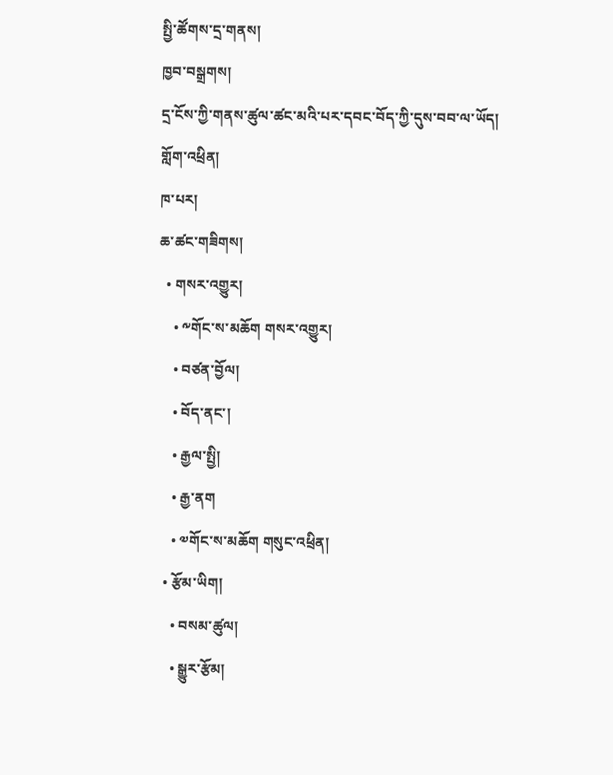སྤྱི་ཚོགས་དྲ་གནས།
ཁྱབ་བསྒྲགས།
དྲ་ངོས་ཀྱི་གནས་ཚུལ་ཚང་མའི་པར་དབང་བོད་ཀྱི་དུས་བབ་ལ་ཡོད།
གློག་འཕྲིན།
ཁ་པར།
ཆ་ཚང་གཟིགས།
  • གསར་འགྱུར།
    • ༸གོང་ས་མཆོག གསར་འགྱུར།
    • བཙན་བྱོལ།
    • བོད་ནང་།
    • རྒྱལ་སྤྱི།
    • རྒྱ་ནག
    • ༧གོང་ས་མཆོག གསུང་འཕྲིན།
  • རྩོམ་ཡིག།
    • བསམ་ཚུལ།
    • སྒྱུར་རྩོམ།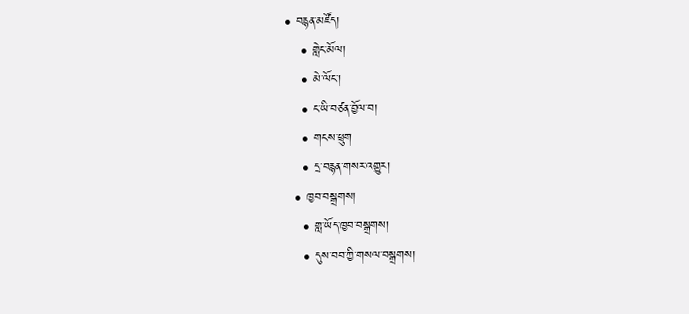• བརྙན་མཛོད།
    • གླེང་མོལ།
    • མེ་ལོང་།
    • ང་ཡི་བཙན་བྱོལ་བ།
    • གངས་ཕྲུག
    • དྲ་བརྙན་གསར་འགྱུར།
  • ཁྱབ་བསྒྲགས།
    • གླ་ཡོད་ཁྱབ་བསྒྲགས།
    • དུས་བབ་ཀྱི་གསལ་བསྒྲགས།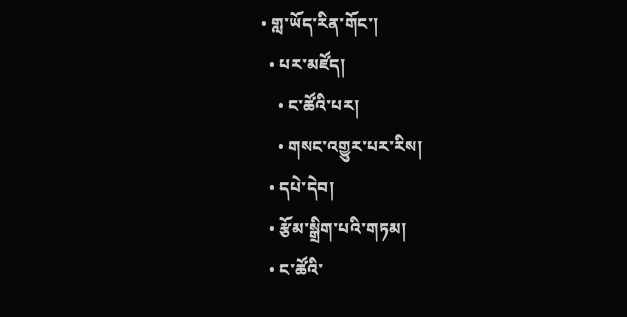• གླ་ཡོད་རིན་གོང་།
  • པར་མཛོད།
    • ང་ཚོའི་པར།
    • གསང་འགྱུར་པར་རིས།
  • དཔེ་དེབ།
  • རྩོམ་སྒྲིག་པའི་གཏམ།
  • ང་ཚོའི་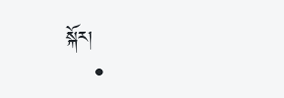སྐོར།
    •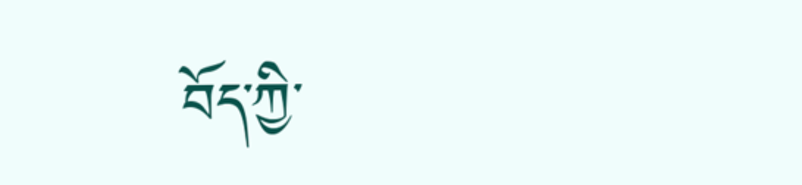བོད་ཀྱི་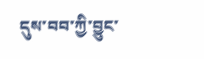དུས་བབ་ཀྱི་བྱུང་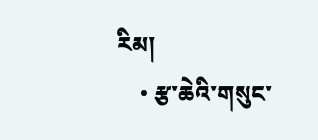རིམ།
    • རྩ་ཆེའི་གསུང་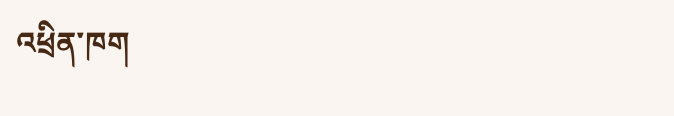འཕྲིན་ཁག